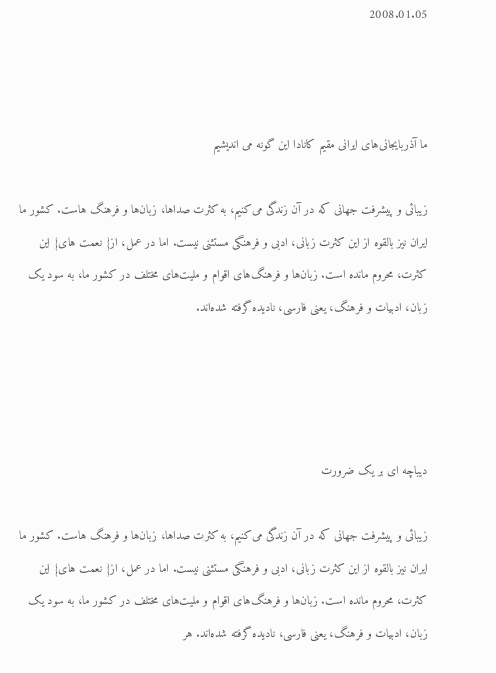2008.01.05



ما آذربايجانى‌هاى ايرانى مقيم کانادا این گونه می اندیشیم

زيبائى و پيشرفت جهانى که در آن زندگى مى‌کنيم، به کثرت صداها، زبان‌ها و فرهنگ هاست. کشور ما ايران نيز بالقوه از اين کثرت زبانى، ادبى و فرهنگى مستثنى نيست. اما در عمل، از{ نعمت های} اين کثرت، محروم مانده است. زبان‌ها و فرهنگ‌هاى اقوام و مليت‌هاى مختلف در کشور ما، به سود يک زبان، ادبيات و فرهنگ، يعنى فارسى، ناديده گرفته شده‌اند.




ديباچه اى بر ‌يک ضرورت

زيبائى و پيشرفت جهانى که در آن زندگى مى‌کنيم، به کثرت صداها، زبان‌ها و فرهنگ هاست. کشور ما ايران نيز بالقوه از اين کثرت زبانى، ادبى و فرهنگى مستثنى نيست. اما در عمل، از{ نعمت های} اين کثرت، محروم مانده است. زبان‌ها و فرهنگ‌هاى اقوام و مليت‌هاى مختلف در کشور ما، به سود يک زبان، ادبيات و فرهنگ، يعنى فارسى، ناديده گرفته شده‌اند. هر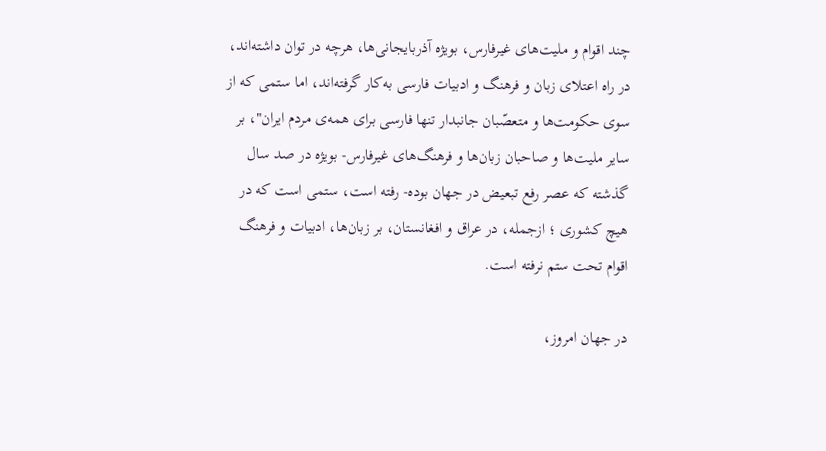چند اقوام و مليت‌هاى غيرفارس، بويژه آذربايجانى‌ها، هرچه در توان داشته‌اند، در راه اعتلاى زبان و فرهنگ و ادبيات فارسى به‌کار گرفته‌اند، اما ستمى که از سوى حکومت‌ها و متعصّبان جانبدار تنها فارسى براى همه‌ى مردم ايران"، بر ساير مليت‌ها و صاحبان زبان‌ها و فرهنگ‌هاى غيرفارس- بويژه در صد ‌سال گذشته که عصر رفع تبعيض در جهان بوده- رفته است، ستمى است که در هيچ کشورى ؛ ازجمله، در عراق و افغانستان، بر زبان‌ها، ادبيات و فرهنگ اقوام تحت ستم نرفته است.

در جهان امروز،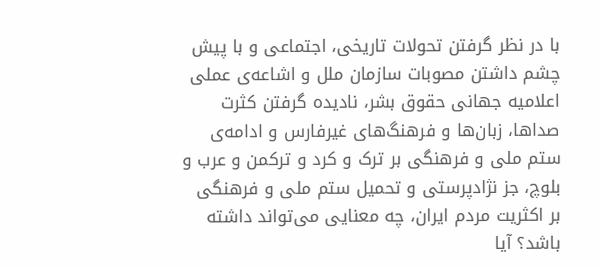با در نظر گرفتن تحولات تاريخى، اجتماعى و با پيش چشم داشتن مصوبات سازمان ملل و اشاعه‌ى عملى اعلاميه جهانى حقوق بشر، ناديده گرفتن کثرت صداها، زبان‌ها و فرهنگ‌هاى غيرفارس و ادامه‌ى ستم ملى و فرهنگى بر ترک و کرد و ترکمن و عرب و بلوچ، جز نژادپرستى و تحميل ستم ‌ملى و فرهنگى بر اکثريت مردم ايران، چه معنايى مى‌تواند داشته باشد؟ آيا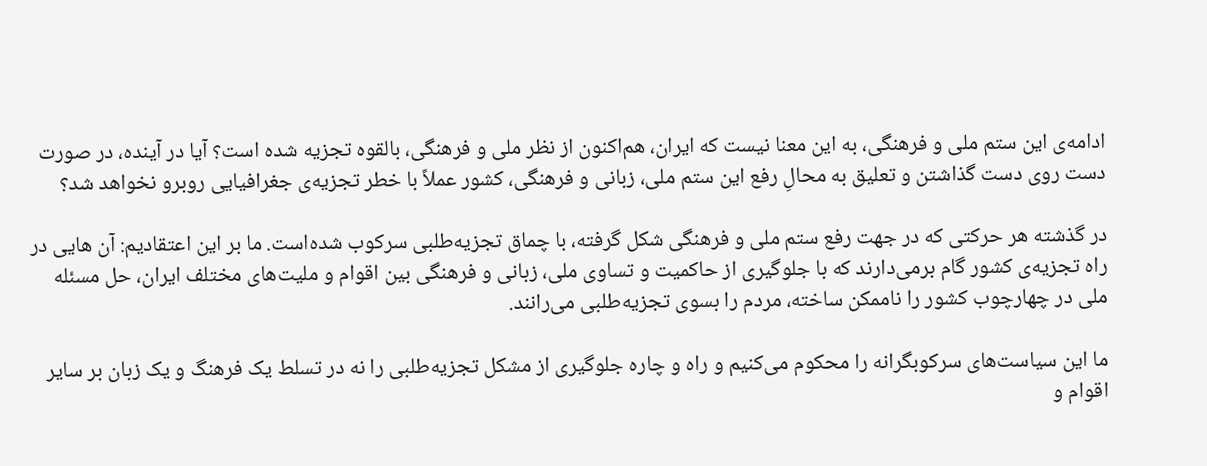ادامه‌ى اين ستم ملى و فرهنگى، به اين معنا نيست که ايران، هم‌اکنون از نظر ملى و فرهنگى، بالقوه تجزيه شده است؟ آيا در آينده، در صورت دست روى دست گذاشتن و تعليق به محال‌ِ رفع اين ستم‌ ملى، زبانى و فرهنگى، کشور عملاً با خطر تجزيه‌ى جغرافيايى روبرو نخواهد شد؟

در گذشته هر حرکتى که در جهت رفع ستم‌ ملى و فرهنگى شکل گرفته، با چماق تجزيه‌طلبى سرکوب شده‌است. ما بر اين اعتقاديم: آن هايى در راه تجزيه‌ى کشور گام بر‌مى‌دارند که با جلوگيرى از حاکميت و تساوى ملى، زبانى و فرهنگى بين اقوام و مليت‌هاى مختلف ايران، حل مسئله‌ ملى در چهارچوب کشور را ناممکن ساخته، مردم را بسوى تجزيه‌طلبى مى‌رانند.

ما اين سياست‌هاى سرکوبگرانه را محکوم مى‌کنيم و راه و چاره جلوگيرى از مشکل تجزيه‌طلبى را نه در تسلط يک فرهنگ و يک زبان بر ساير اقوام و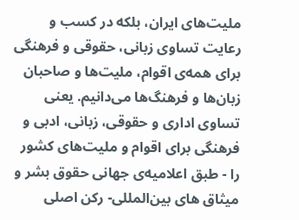مليت‌هاى ايران، بلکه در کسب و رعايت تساوى زبانى، حقوقى و فرهنگى براى همه‌ى اقوام، مليت‌ها و صاحبان زبان‌ها و فرهنگ‌ها مى‌دانيم. يعنى تساوى ادارى و حقوقى، زبانى، ادبى و فرهنگى براى اقوام و مليت‌هاى کشور را - طبق اعلاميه‌ى جهانى حقوق بشر و ميثاق هاى بين‌المللى- رکن اصلى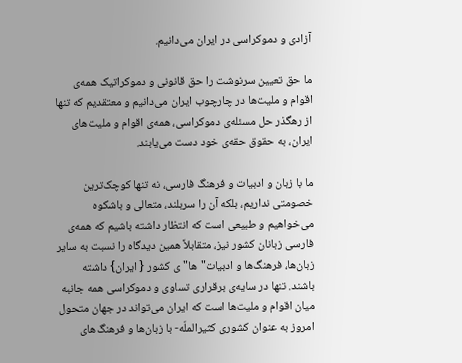آزادى و دموکراسى در ايران مى‌دانيم.

ما حق تعيين سرنوشت را حق قانونى و دموکراتيک همه‌ى اقوام و مليت‌ها در چارچوب ايران ‌مى‌دانيم و معتقديم که تنها از رهگذر حل مسئله‌ى دموکراسى، همه‌ى اقوام و مليت‌هاى ايران، به حقوق حقه‌ى خود دست مى‌يابند.

ما با زبان و ادبيات و فرهنگ فارسى، نه تنها کوچک‌ترين خصومتى نداريم، بلکه آن را سربلند، متعالى و باشکوه مى‌خواهیم و طبيعى است که انتظار داشته باشيم که همه‌ى فارسى زبانان کشور نيز، متقابلاً همين ديدگاه را نسبت به ساير زبان‌ها، فرهنگ‌ها و ادبيات"ها"ى کشور { ایران} داشته باشند. تنها در سايه‌ى برقرارى تساوى و دموکراسى همه جانبه ميان اقوام و مليت‌ها است که ايران مى‌تواند در جهان متحول امروز به عنوان کشورى کثير‌الملّه‌- با زبان‌ها و فرهنگ‌هاى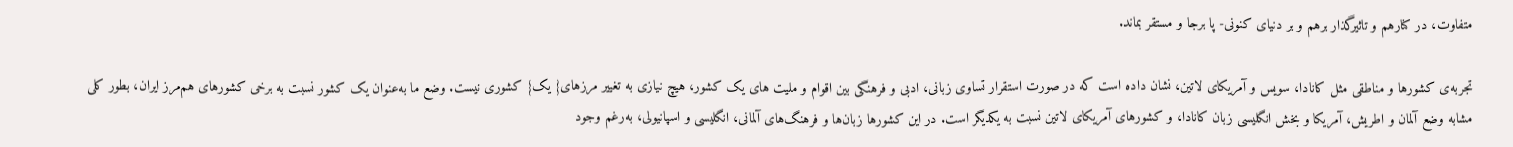متفاوت، در کنارهم و تاثيرگذار بر‌هم و بر دنياى کنونى‌- پا‌ برجا و مستقر بماند.

تجربه‌ى کشورها و مناطقى مثل کانادا، سويس و آمريکاى لاتين، نشان داده است که در صورت استقرار تساوى زبانى، ادبى و فرهنگى بين اقوام و مليت هاى يک کشور، هيچ نيازى به تغيير مرزهاى{ یک} کشورى نيست. وضع ما به‌عنوان يک کشور نسبت به برخى کشورهاى هم‌مرز ايران، بطور کلى مشابه وضع آلمان و اطريش، آمريکا و بخش انگليسى زبان کانادا، و کشورهاى آمريکاى لاتين نسبت به يکديگر است. در اين کشورها زبان‌ها و فرهنگ‌هاى آلمانى، انگليسى و اسپانيولى، به‌رغم وجود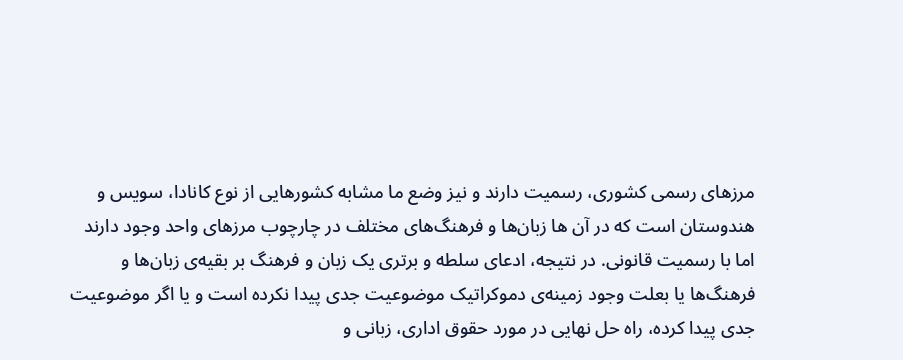مرزهاى رسمى کشورى، رسميت دارند و نيز وضع ما مشابه کشور‌هايى از نوع کانادا، سويس و هندوستان است که در آن ها زبان‌ها و فرهنگ‌هاى مختلف در چارچوب مرزهاى واحد وجود دارند اما با رسميت قانونى. در نتيجه، ادعاى سلطه و برترى يک ‌زبان و فرهنگ بر بقيه‌ى زبان‌ها و فرهنگ‌ها يا بعلت وجود زمينه‌ى دموکراتيک موضوعيت جدى پيدا نکرده است و يا اگر موضوعيت جدى پيدا کرده، راه‌ حل نهايى در مورد حقوق ادارى، زبانى و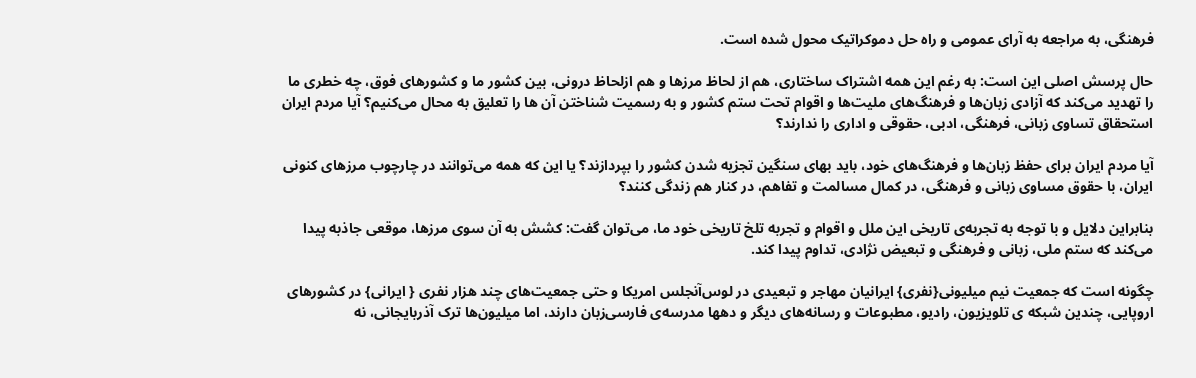فرهنگى، به مراجعه به آراى عمومى و راه حل دموکراتيک محول شده‌ است.

حال پرسش اصلى اين است: به رغم اين همه اشتراک ساختارى، هم از لحاظ مرزها و هم از‌لحاظ درونى، بين کشور ما و کشورهاى فوق، چه خطرى ما را تهديد مى‌کند که آزادى زبان‌ها و فرهنگ‌هاى مليت‌ها و اقوام تحت ستم کشور و به رسميت شناختن آن ها را تعليق به محال مى‌‌کنيم؟ آيا مردم ايران استحقاق تساوى زبانى، فرهنگى، ادبى، حقوقى و ادارى را ندارند؟

آيا مردم ايران براى حفظ زبان‌ها و فرهنگ‌هاى خود، بايد بهاى سنگين تجزيه شدن کشور را بپردازند؟ يا اين که همه مى‌توانند در چارچوب مرزهاى کنونى ايران، با حقوق مساوى زبانى و فرهنگى، در کمال مسالمت و تفاهم، در کنار هم زندگى کنند؟

بنابراين دلايل و با توجه به تجربه‌ى تاريخى اين ملل و اقوام و تجربه‌ تلخ تاريخى خود ما، مى‌توان گفت: کشش به آن سوى مرزها، موقعى جاذبه پيدا مى‌کند که ستم ملى، زبانى و فرهنگى و تبعيض نژادى، تداوم پيدا کند.

چگونه است که جمعيت نيم ‌ميليونى{نفری} ايرانيان مهاجر و تبعيدى در لوس‌آنجلس امريکا و حتى جمعيت‌هاى چند ‌هزار نفرى { ایرانی} در کشورهاى اروپايى، چندين شبکه ی تلويزيون، راديو، مطبوعات و رسانه‌هاى ديگر و دهها مدرسه‌ى فارسى‌زبان دارند، اما ميليون‌ها ترک آذربايجانى، نه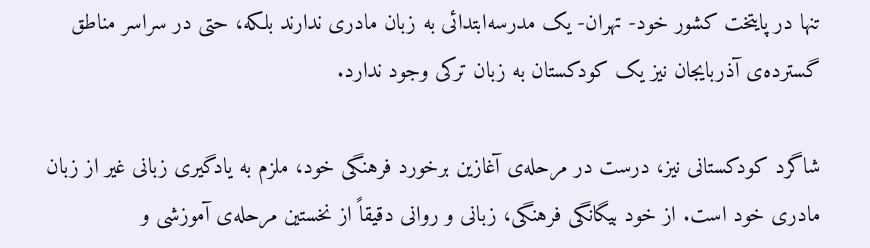تنها در پايتخت کشور خود- تهران‌‌- يک مدرسه‌ابتدائى به زبان مادرى ندارند بلکه، حتى در سراسر مناطق گسترده‌ى آذربايجان نيز يک کودکستان به زبان ترکى وجود ندارد.

شاگرد کودکستانى نيز، درست در مرحله‌ى آغازين برخورد فرهنگى خود، ملزم به يادگيرى زبانى غير از زبان مادرى خود است. از خود بيگانگى فرهنگى، زبانى و روانى دقيقاً از نخستين مرحله‌ى آموزشى و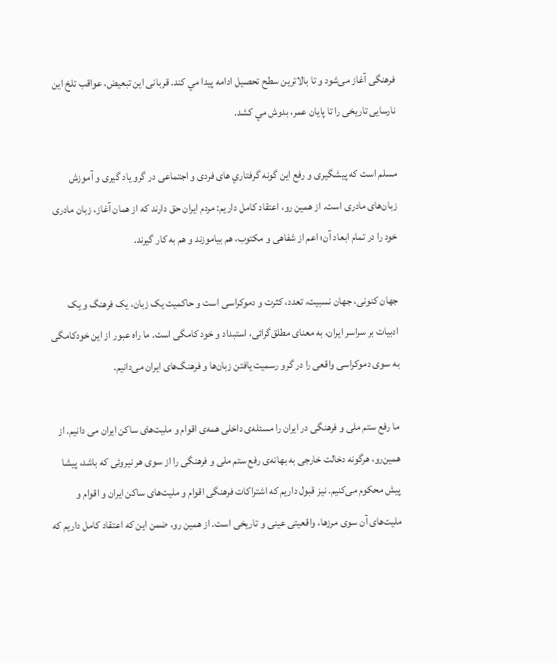فرهنگى آغاز مى‌شود و تا بالاترين سطح تحصيل ادامه پيدا مي کند. قربانى اين تبعيض، عواقب تلخ اين نارسايى تاريخى را تا پايان عمر، بدوش مي کشد.

مسلم است که پيشگيرى و رفع اين گونه گرفتاري هاى فردى و اجتماعى در گرو ياد گيرى و آموزش زبان‌هاى مادرى است. از همين رو، اعتقاد کامل داريم: مردم ايران حق دارند که از همان آغاز، زبان مادرى خود را در تمام ابعاد آن؛ اعم از شفاهى و مکتوب، هم بياموزند و هم به کار گيرند.

جهان کنونى، جهان نسبيت، تعدد، کثرت و دموکراسى است و حاکميت يک زبان، يک‌ فرهنگ و يک ادبيات بر سراسر ايران، به معناى مطلق‌گرائى، استبداد و خود کامگى است. ما راه عبور از اين خود‌کامگى به سوى دموکراسى واقعى را در گرو رسميت يافتن زبان‌ها و فرهنگ‌هاى ايران مى‌دانيم.

ما رفع ستم ملى و فرهنگى در ايران را مسئله‌ى داخلى همه‌ى اقوام و مليت‌هاى ساکن ايران مى دانيم. از همين‌رو، هرگونه دخالت خارجى به بهانه‌ى رفع ستم ‌ملى و فرهنگى را از سوى هر نيروئى که باشد، پيشا پيش محکوم مى‌کنيم. نيز قبول داريم که اشتراکات فرهنگى اقوام و مليت‌هاى ساکن ايران و اقوام و مليت‌هاى آن سوى مرز‌ها، واقعيتى عينى و تاريخى است. از همين رو، ضمن اين که اعتقاد کامل داريم که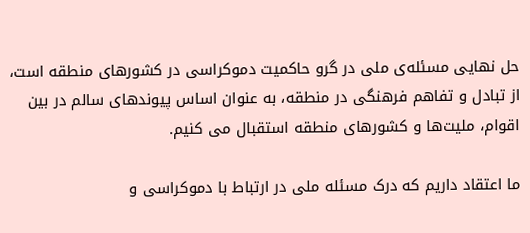حل نهايى مسئله‌ى ملى در گرو حاکميت دموکراسى در کشورهاى منطقه است، از تبادل و تفا‌هم فرهنگى در منطقه، به عنوان اساس پيوندهای سالم در بين اقوام، مليت‌ها و کشور‌هاى منطقه استقبال مى کنيم.

ما اعتقاد داريم که درک مسئله ملى در ارتباط با دموکراسى و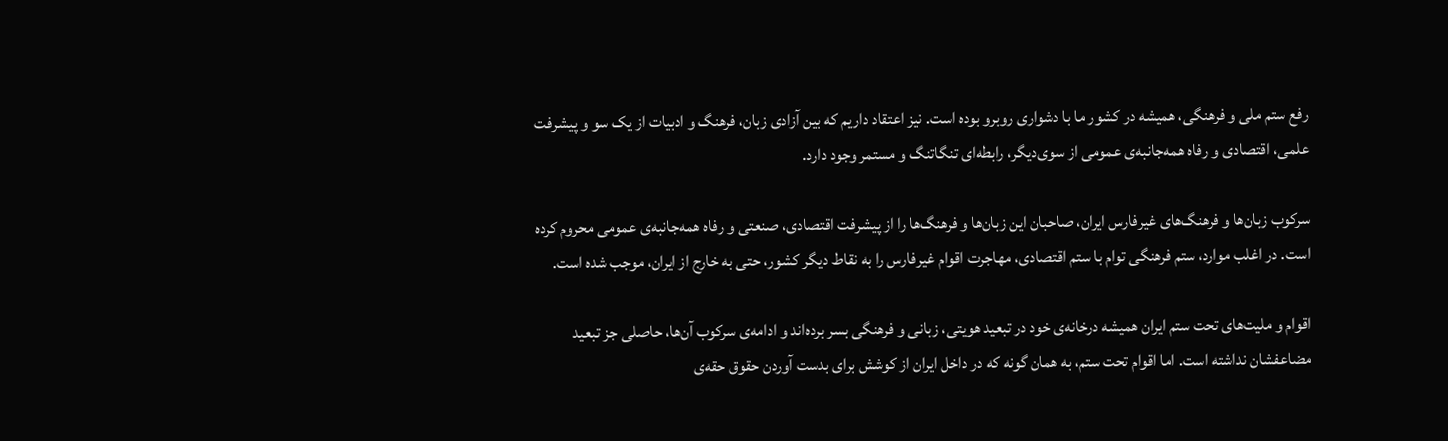رفع ستم ملى و فرهنگى، هميشه در کشور ما با دشوارى روبرو بوده است. نيز اعتقاد داريم که بين آزادى زبان، فرهنگ و ادبيات از يک ‌سو و پيشرفت علمى، اقتصادى و رفاه همه‌جانبه‌ى عمومى از سوى‌ديگر، رابطه‌اى تنگاتنگ و مستمر وجود دارد.

سرکوب زبان‌ها و فرهنگ‌هاى غير‌فارس ايران، صاحبان اين زبان‌ها و فرهنگ‌ها را از پيشرفت اقتصادى، صنعتى و رفاه همه‌جانبه‌ى عمومى محروم کرده است. در اغلب موارد، ستم فرهنگى توام با ستم اقتصادى، مهاجرت اقوام غيرفارس را به نقاط ديگر کشور، حتى به خارج از ايران، موجب شده است.

اقوام و مليت‌هاى تحت ستم ايران هميشه در‌خانه‌ى خود در تبعيد هويتى، زبانى و فرهنگى بسر برده‌اند و ادامه‌ى سرکوب آن‌ها، حاصلى جز تبعيد مضاعفشان نداشته است. اما اقوام تحت ستم، به همان گونه که در داخل ايران از کوشش براى بدست ‌آوردن حقوق حقه‌ى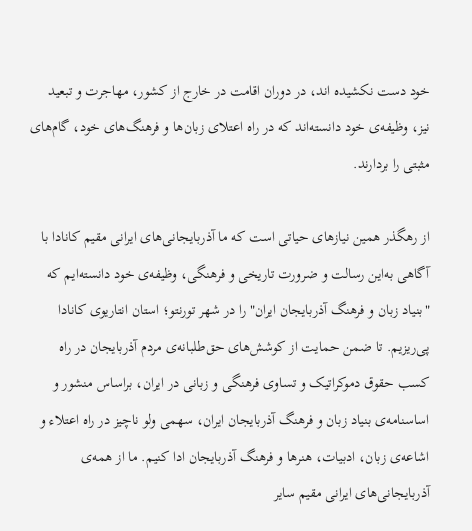خود دست نکشيده اند، در دوران اقامت ‌‌در خارج از کشور، مهاجرت و تبعيد نيز، وظيفه‌ى خود دانسته‌اند که در راه اعتلاى زبان‌ها و فرهنگ‌هاى خود، گام‌هاى مثبتی را بردارند.

از رهگذر همين نياز‌هاى حياتى است که ما آذربايجانى‌هاى ايرانى مقيم کانادا با آگاهى به‌اين رسالت و ضرورت تاريخى و فرهنگى، وظيفه‌ى خود دانسته‌ايم که "بنياد زبان و فرهنگ آذربايجان ايران" را در شهر تورنتو؛ استان انتاريوى کانادا پى‌ريزيم. تا ضمن حمايت از کوشش‌هاى حق‌طلبانه‌ى مردم آذربايجان در راه کسب حقوق دموکراتيک و تساوى فرهنگى و زبانى در ايران، بر‌اساس منشور و اساسنامه‌ى بنياد زبان و فرهنگ آذربايجان ايران، سهمى ولو ناچيز در راه اعتلاء و اشاعه‌ى زبان، ادبيات، هنرها و فرهنگ آذربايجان ادا‌ کنيم. ما از همه‌ى آذربايجانى‌هاى ايرانى مقيم ساير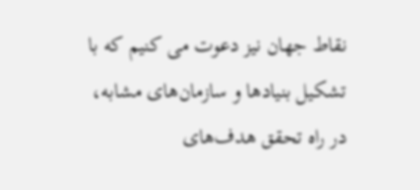نقاط جهان نيز دعوت مى کنيم که با تشکيل بنياد‌ها و سازمان‌هاى مشابه، در راه تحقق هدف‌هاى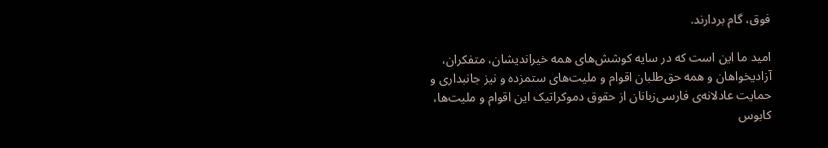فوق، گام بردارند.

اميد ما اين است که در سايه کوشش‌هاى همه خير‌انديشان، متفکران، آزاديخواهان و همه حق‌طلبان اقوام و مليت‌هاى ستمزده‌ و نيز جانبدارى و حمایت عادلانه‌ى فارسى‌زبانان از حقوق دموکراتيک اين اقوام و مليت‌ها، کابوس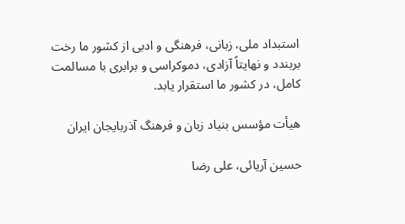استبداد ملى، زبانى، فرهنگى و ادبى از کشور ما رخت بر‌بندد و نهايتاً آزادى، دموکراسى و برابرى با مسالمت کامل، در کشور ما استقرار يابد.

هيأت مؤسس بنياد زبان و فرهنگ آذربايجان ايران

حسين آريائى، على رضا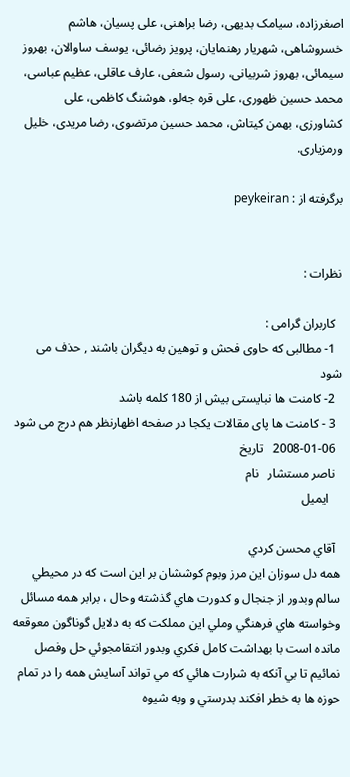اصغرزاده، سيامک بديهى، رضا براهنى، على پسيان، هاشم خسروشاهى، شهريار رهنمايان، پرويز رضائى، يوسف ساوالان، بهروز سيمائى، بهروز شربيانى، رسول شعفى، عارف عاقلى، عظيم عباسى، محمد حسين ظهورى، على قره جه‌لو، هوشنگ کاظمى، على کشاورزى، بهمن کيتاش، محمد حسين مرتضوى، رضا مريدى، خليل ورمزيارى.

برگرفته از : peykeiran


نظرات :

  کاربران گرامی :
  1- مطالبی که حاوی فحش و توهين به ديگران باشند , حذف می شود
  2- کامنت ها نبایستی بیش از 180 کلمه باشد
  3 - کامنت ها پای مقالات یکجا در صفحه اظهارنظر هم درج می شود
  2008-01-06   تاریخ
  ناصر مستشار   نام
    ایمیل

  آقاي محسن کردي
همه دل سوزان اين مرز وبوم کوششان بر اين است که در محيطي سالم وبدور از جنجال و کدورت هاي گذشته وحال ، برابر همه مسائل وخواسته هاي فرهنگي وملي اين مملکت که به دلايل گوناگون معوقعه مانده است با بهداشت کامل فکري وبدور انتقامجوئي حل وفصل نمائيم تا بي آنکه به شرارت هائي که مي تواند آسايش همه را در تمام حوزه ها به خطر افکند بدرستي و وبه شيوه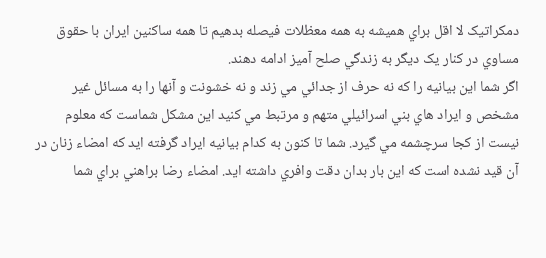دمکراتيک لا اقل براي هميشه به همه معظلات فيصله بدهيم تا همه ساکنين ايران با حقوق مساوي در کنار يک ديگر به زندگي صلح آميز ادامه دهند.
اگر شما اين بيانيه را که نه حرف از جدائي مي زند و نه خشونت و آنها را به مسائل غير مشخص و ايراد هاي بني اسرائيلي متهم و مرتبط مي کنيد اين مشکل شماست که معلوم نيست از کجا سرچشمه مي گيرد. شما تا کنون به کدام بيانيه ايراد گرفته ايد که امضاء زنان در آن قيد نشده است که اين بار بدان دقت وافري داشته ايد. امضاء رضا براهني براي شما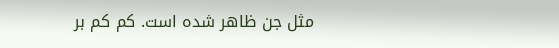مثل جن ظاهر شده است. کم کم بر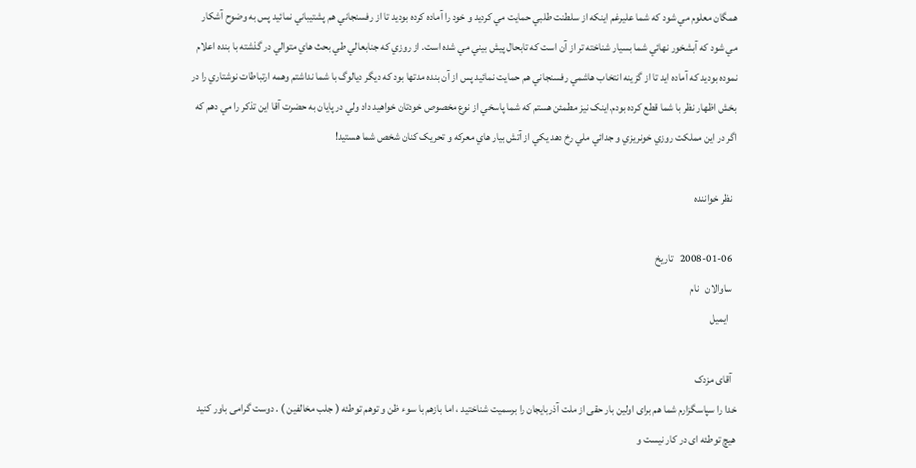همگان معلوم مي شود که شما عليرغم اينکه از سلطنت طلبي حمايت مي کرديد و خود را آماده کرده بوديد تا از رفسنجاني هم پشتيباني نمائيد پس به وضوح آشکار مي شود که آبشخور نهائي شما بسيار شناخته تر از آن است که تابحال پيش بيني مي شده است. از روزي که جنابعالي طي بحث هاي متوالي در گذشته با بنده اعلام نموده بوديد که آماده ايد تا از گزينه انتخاب هاشمي رفسنجاني هم حمايت نمائيد پس از آن بنده مدتها بود که ديگر ديالوگ با شما نداشتم وهمه ارتباطات نوشتاري را در بخش اظهار نظر با شما قطع کرده بودم.اينک نيز مطمئن هستم که شما پاسخي از نوع مخصوص خودتان خواهيد داد ولي در پايان به حضرت آقا اين تذکر را مي دهم که اگر در اين مملکت روزي خونريزي و جدائي ملي رخ دهد يکي از آتش بيار هاي معرکه و تحريک کنان شخص شما هستيد!

  نظر خواننده

  2008-01-06   تاریخ
  ساوالان   نام
    ایمیل

  آقای مزدک
خدا را سپاسگزارم شما هم برای اولین بار حقی از ملت آذربایجان را برسمیت شناختید ، اما بازهم با سوء ظن و توهم توطئه ( جلب مخالفین ) . دوست گرامی باور کنید هیچ توطئه ای در کار نیست و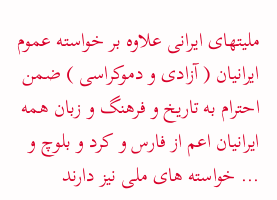ملیتهای ایرانی علاوه بر خواسته عموم ایرانیان ( آزادی و دموکراسی ) ضمن احترام به تاریخ و فرهنگ و زبان همه ایرانیان اعم از فارس و کرد و بلوچ و ... خواسته های ملی نیز دارند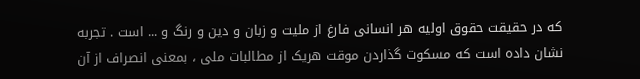که در حقیقت حقوق اولیه هر انسانی فارغ از ملیت و زبان و دین و رنگ و ... است . تجربه نشان داده است که مسکوت گذاردن موقت هریک از مطالبات ملی ، بمعنی انصراف از آن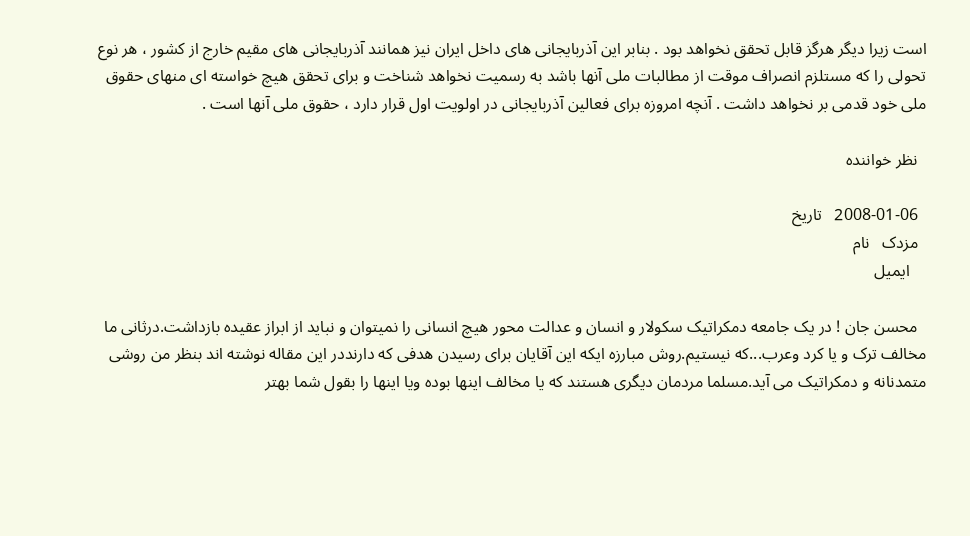است زیرا دیگر هرگز قابل تحقق نخواهد بود . بنابر این آذربایجانی های داخل ایران نیز همانند آذربایجانی های مقیم خارج از کشور ، هر نوع تحولی را که مستلزم انصراف موقت از مطالبات ملی آنها باشد به رسمیت نخواهد شناخت و برای تحقق هیچ خواسته ای منهای حقوق ملی خود قدمی بر نخواهد داشت . آنچه امروزه برای فعالین آذربایجانی در اولویت اول قرار دارد ، حقوق ملی آنها است .

  نظر خواننده

  2008-01-06   تاریخ
  مزدک   نام
    ایمیل

  محسن جان ! در یک جامعه دمکراتیک سکولار و انسان و عدالت محور هیچ انسانی را نمیتوان و نباید از ابراز عقیده بازداشت.درثانی ما مخالف ترک و یا کرد وعرب...که نیستیم.روش مبارزه ایکه این آقایان برای رسیدن هدفی که دارنددر این مقاله نوشته اند بنظر من روشی متمدنانه و دمکراتیک می آید.مسلما مردمان دیگری هستند که یا مخالف اینها بوده ویا اینها را بقول شما بهتر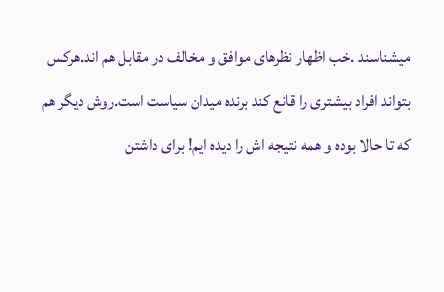میشناسند .خب اظهار نظرهای موافق و مخالف در مقابل هم اند.هرکس بتواند افراد بیشتری را قانع کند برنده میدان سیاست است.روش دیگر هم که تا حالا بوده و همه نتیجه اش را دیده ایم! برای داشتن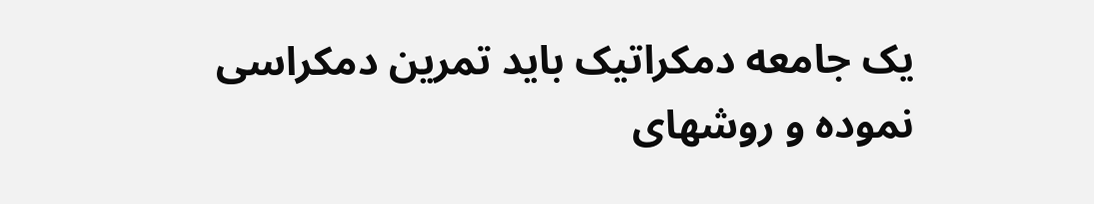یک جامعه دمکراتیک باید تمرین دمکراسی نموده و روشهای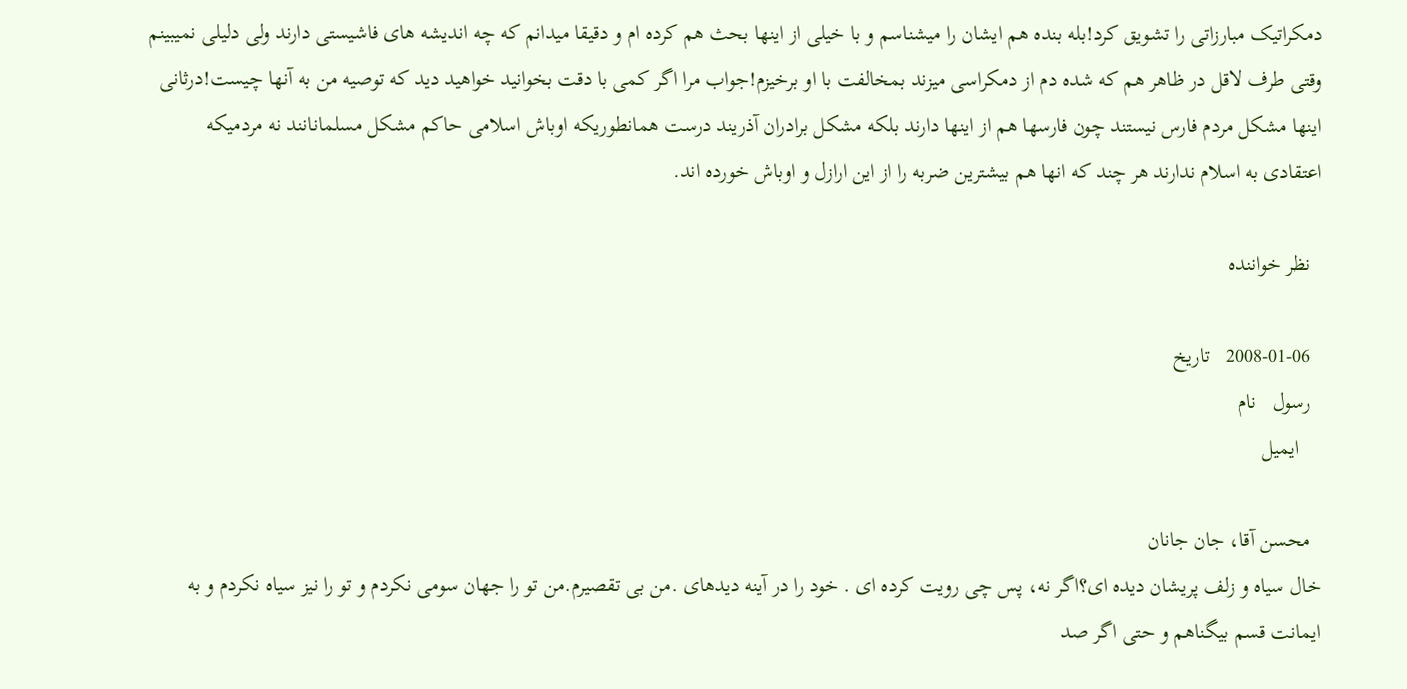دمکراتیک مبارزاتی را تشویق کرد!بله بنده هم ایشان را میشناسم و با خیلی از اینها بحث هم کرده ام و دقیقا میدانم که چه اندیشه های فاشیستی دارند ولی دلیلی نمیبینم وقتی طرف لاقل در ظاهر هم که شده دم از دمکراسی میزند بمخالفت با او برخیزم!جواب مرا اگر کمی با دقت بخوانید خواهید دید که توصیه من به آنها چیست!درثانی اینها مشکل مردم فارس نیستند چون فارسها هم از اینها دارند بلکه مشکل برادران آذریند درست همانطوریکه اوباش اسلامی حاکم مشکل مسلمانانند نه مردمیکه اعتقادی به اسلام ندارند هر چند که انها هم بیشترین ضربه را از این ارازل و اوباش خورده اند.

  نظر خواننده

  2008-01-06   تاریخ
  رسول   نام
    ایمیل

  محسن آقا، جان جانان
خال سیاه و زلف پریشان دیده ای؟اگر نه، پس چی رویت کرده ای . خود را در آینه دیدهای .من بی تقصیرم.من تو را جهان سومی نکردم و تو را نیز سیاه نکردم و به ایمانت قسم بیگناهم و حتی اگر صد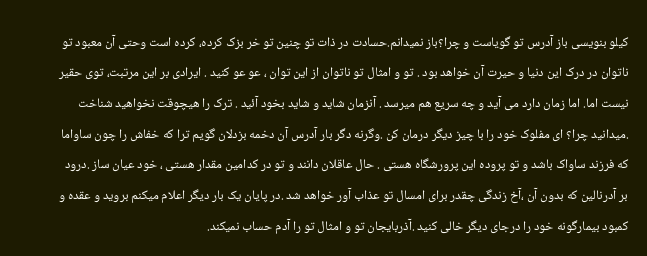کیلو بنویسی باز آدرس تو گویاست و چرا؟باز نمیدانم.حسادت در ذات تو چنین تو خر بزک کرده، کرده است وحتی آن معبود تو ناتوان در درک این دنیا و حیرت آن خواهد بود . تو و امثال تو ناتوان از این توان ، عو عو کنید . ایرادی بر این مرتبت، توی حقیر نیست اما. اما زمان دارد می آید و چه سریع هم میرسد . آنزمان شاید و شاید بخود آئید . ترک را هیچوقت نخواهید شناخت .میدانید چرا؟ ای مفلوک خود را با چیز دیگر درمان کن .وگرنه دگر بار آدرس آن دخمه بزدلان گویم ترا که خفاش را چون ساواما که فرزند ساواک باشد و تو پروده این پرورشگاه هستی . حال عاقلان دانند و تو در کدامین مقدار هستی ، خود عیان ساز .درود بر آدرنالین که بدون آن ،آخ زندگی چقدر برای امسال تو عذاب آور خواهد شد .در پایان یک بار دیگر اعلام میکنم بروید و عقده و کمبود بیمارگونه خود را درجای دیگر خالی کنید .آذربایجان تو و امثال تو را آدم حساب نمیکند.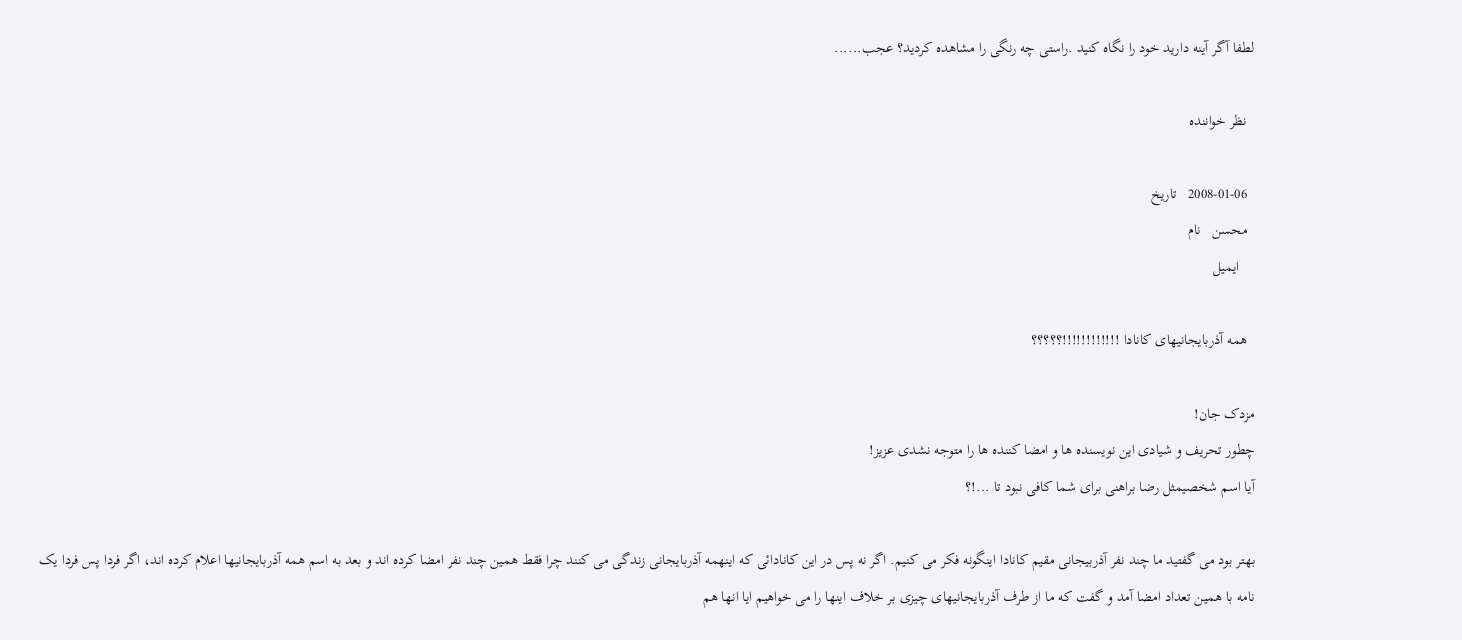لطفا آگر آینه دارید خود را نگاه کنید .راستی چه رنگی را مشاهده کردید؟ عجب......

  نظر خواننده

  2008-01-06   تاریخ
  محسن   نام
    ایمیل

  همه آذربایجانیهای کانادا !!!!!!!!!!!!؟؟؟؟؟

مزدک جان!
چطور تحریف و شیادی این نویسنده ها و امضا کننده ها را متوجه نشدی عزیز!
آیا اسم شخصیمثل رضا براهنی برای شما کافی نبود تا ...!؟

بهتر بود می گفتید ما چند نفر آذربیجانی مقیم کانادا اینگونه فکر می کنیم. اگر نه پس در این کانادائی که اینهمه آذربایجانی زندگی می کنند چرا فقط همین چند نفر امضا کرده اند و بعد به اسم همه آذربایجانیها اعلام کرده اند، اگر فردا پس فردا یک نامه با همین تعداد امضا آمد و گفت که ما از طرف آذربایجانیهای چیزی بر خلاف اینها را می خواهیم ایا انها هم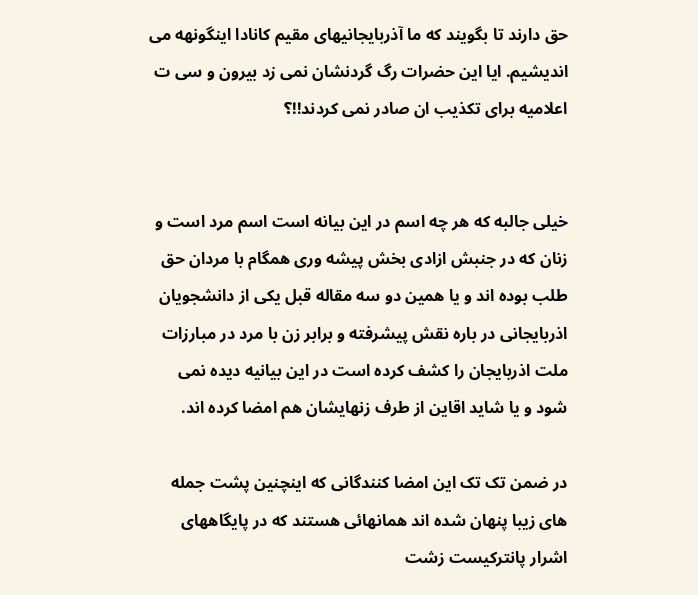حق دارند تا بگویند که ما آذربایجانیهای مقیم کانادا اینگونهه می اندیشیم. ایا این حضرات رگ گردنشان نمی زد بیرون و سی ت اعلامیه برای تکذیب ان صادر نمی کردند!!؟


خیلی جالبه که هر چه اسم در این بیانه است اسم مرد است و زنان که در جنبش ازادی بخش پیشه وری همگام با مردان حق طلب بوده اند و یا همین دو سه مقاله قبل یکی از دانشجویان اذربایجانی در باره نقش پیشرفته و برابر زن با مرد در مبارزات ملت اذربایجان را کشف کرده است در این بیانیه دیده نمی شود و یا شاید اقاین از طرف زنهایشان هم امضا کرده اند.

در ضمن تک تک این امضا کنندگانی که اینچنین پشت جمله های زیبا پنهان شده اند همانهائی هستند که در پایگاههای اشرار پانترکیست زشت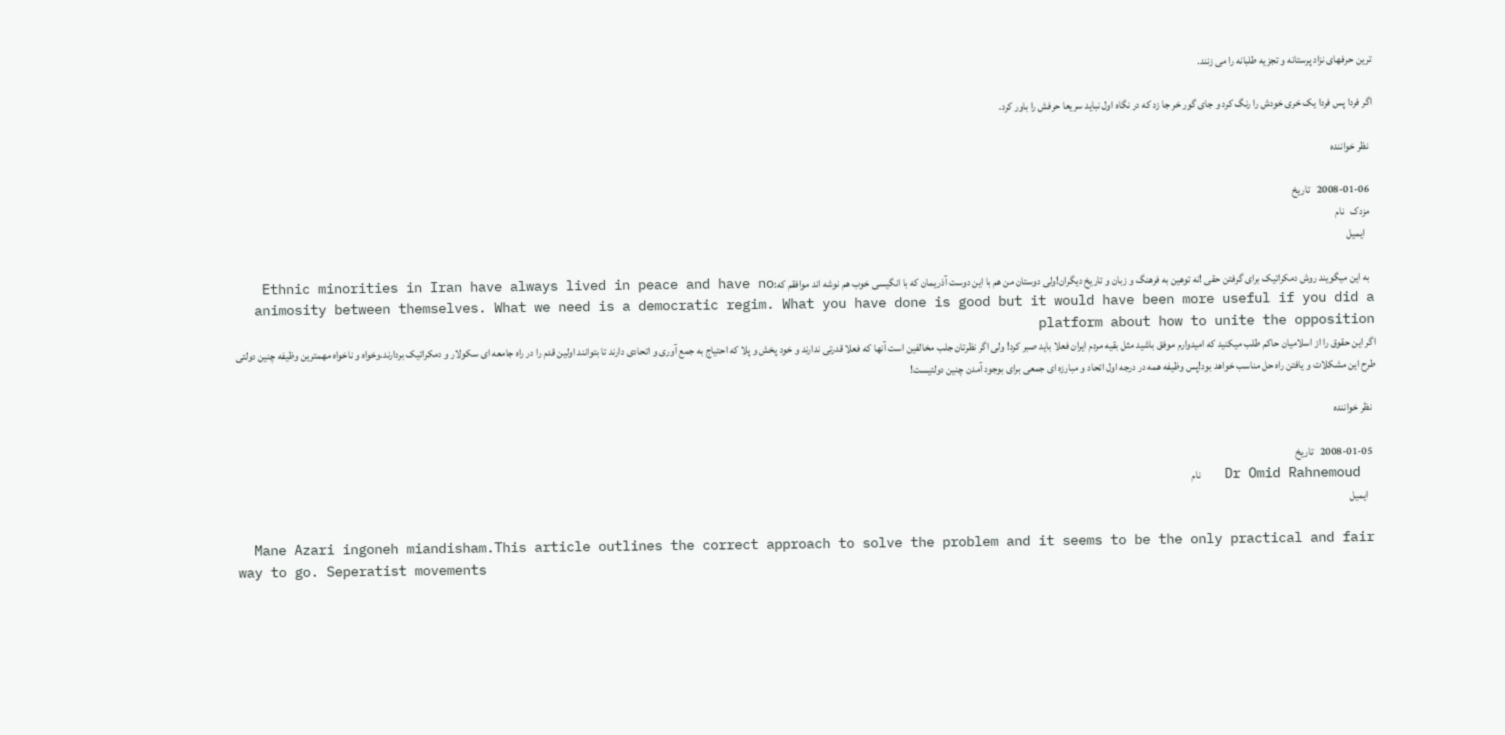ترین حرفهای نزاد پرستانه و تجزیه طلبانه را می زنند.

اگر فردا پس فردا یک خری خودش را رنگ کرد و جای گور خر جا زد که در نگاه اول نباید سریعا حرفش را باور کرد.

  نظر خواننده

  2008-01-06   تاریخ
  مزدک   نام
    ایمیل

  به این میگویند روش دمکراتیک برای گرفتن حقی !نه توهین به فرهنگ و زبان و تاریخ دیگران!ولی دوستان من هم با این دوست آذریمان که با انگیسی خوب هم نوشه اند موافقم که:Ethnic minorities in Iran have always lived in peace and have no animosity between themselves. What we need is a democratic regim. What you have done is good but it would have been more useful if you did a platform about how to unite the opposition
اگر این حقوق را از اسلامیان حاکم طلب میکنید که امیدوارم موفق باشید مثل بقیه مردم ایران فعلا باید صبر کرد! ولی اگر نظرتان جلب مخالفین است آنها که فعلا قدرتی ندارند و خود پخش و پلا که احتیاج به جمع آوری و اتحادی دارند تا بتوانند اولین قدم را در راه جامعه ای سکولار و دمکراتیک بردارند.وخواه و ناخواه مهمترین وظیفه چنین دولتی طرح این مشکلات و یافتن راه حل مناسب خواهد بود!پس وظیفه همه در درجه اول اتحاد و مبارزه ای جمعی برای بوجود آمدن چنین دولتیست!

  نظر خواننده

  2008-01-05   تاریخ
  Dr Omid Rahnemoud   نام
    ایمیل

  Mane Azari ingoneh miandisham.This article outlines the correct approach to solve the problem and it seems to be the only practical and fair way to go. Seperatist movements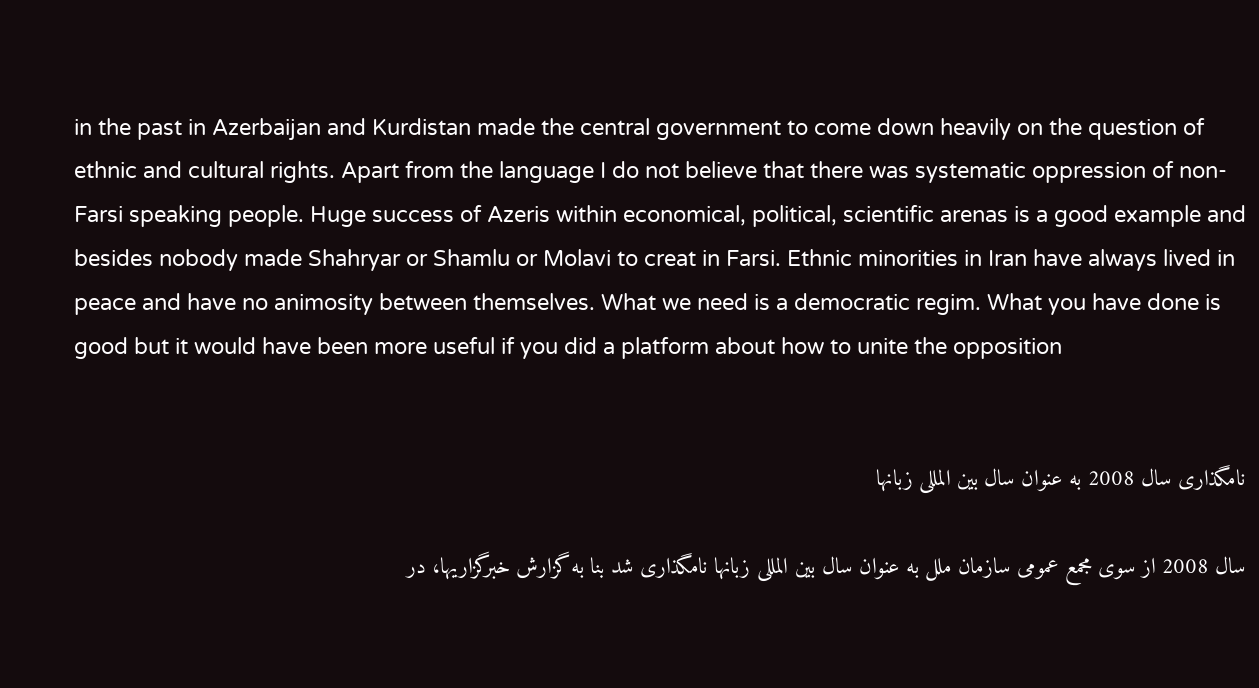in the past in Azerbaijan and Kurdistan made the central government to come down heavily on the question of ethnic and cultural rights. Apart from the language I do not believe that there was systematic oppression of non-Farsi speaking people. Huge success of Azeris within economical, political, scientific arenas is a good example and besides nobody made Shahryar or Shamlu or Molavi to creat in Farsi. Ethnic minorities in Iran have always lived in peace and have no animosity between themselves. What we need is a democratic regim. What you have done is good but it would have been more useful if you did a platform about how to unite the opposition


نامگذاری سال 2008 به عنوان سال بین المللی زبانها

سال 2008 از سوی مجمع عمومی سازمان ملل به عنوان سال بین المللی زبانها نامگذاری شد بنا به گزارش خبرگزاریها، در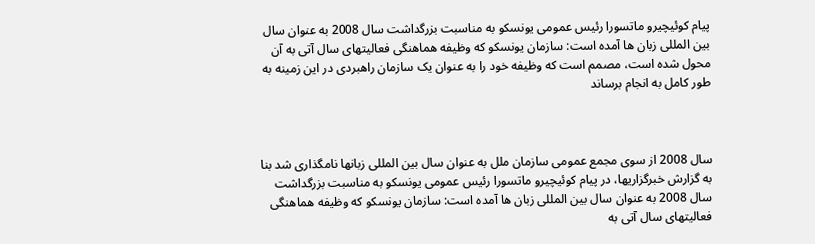پیام کوئیچیرو ماتسورا رئیس عمومی یونسکو به مناسبت بزرگداشت سال 2008 به عنوان سال بین المللی زبان ها آمده است: سازمان یونسکو که وظیفه هماهنگی فعالیتهای سال آتی به آن محول شده است، مصمم است که وظیفه خود را به عنوان یک سازمان راهبردی در این زمینه به طور کامل به انجام برساند



سال 2008 از سوی مجمع عمومی سازمان ملل به عنوان سال بین المللی زبانها نامگذاری شد بنا به گزارش خبرگزاریها، در پیام کوئیچیرو ماتسورا رئیس عمومی یونسکو به مناسبت بزرگداشت سال 2008 به عنوان سال بین المللی زبان ها آمده است: سازمان یونسکو که وظیفه هماهنگی فعالیتهای سال آتی به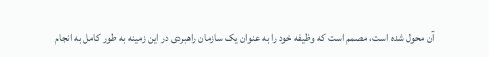آن محول شده است، مصمم است که وظیفه خود را به عنوان یک سازمان راهبردی در این زمینه به طور کامل به انجام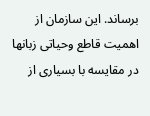برساند. این سازمان از اهمیت قاطع وحیاتی زبانها در مقایسه با بسیاری از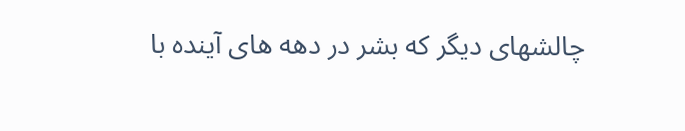چالشهای دیگر که بشر در دهه های آینده با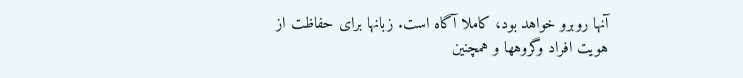آنها روبرو خواهد بود، کاملا آگاه است. زبانها برای حفاظت از هویت افراد وگروهها و همچنین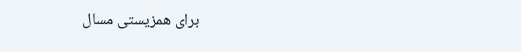برای همزیستی مسال